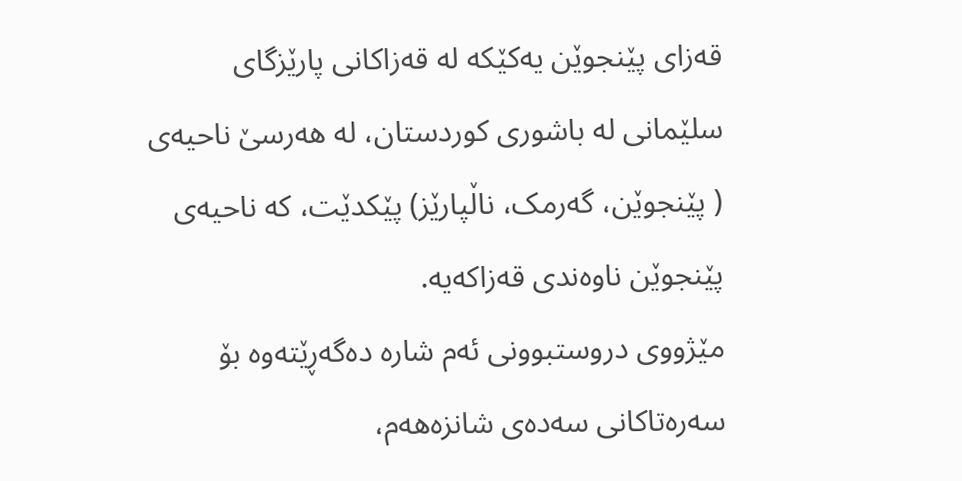قەزای پێنجوێن یەکێکە لە قەزاکانی پارێزگای سلێمانی لە باشوری کوردستان، لە ھەرسێ ناحیەی ( پێنجوێن، گەرمک، ناڵپارێز) پێکدێت، کە ناحیەی پێنجوێن ناوەندی قەزاکەیە.
مێژووی دروستبوونی ئەم شارە دەگەڕێتەوە بۆ سەرەتاکانی سەدەی شانزەھەم،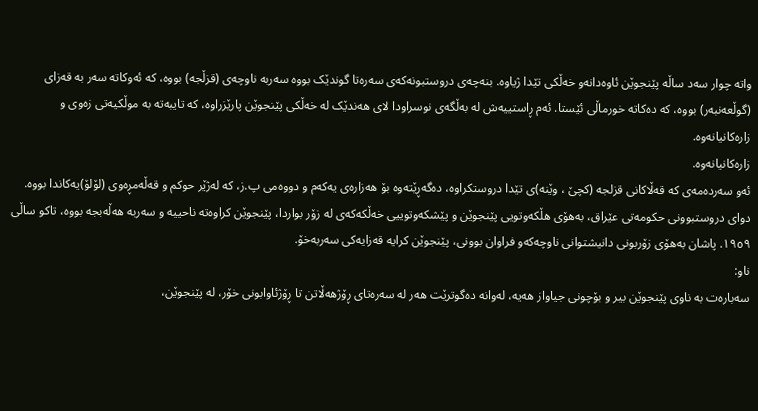واتە چوار سەد ساڵە پێنجوێن ئاوەدانەو خەڵکی تێدا ژیاوە. بنەچەی دروستبونەکەی سەرەتا گوندێک بووە سەربە ناوچەی (قزڵجە) بووە، کە ئەوکاتە سەر بە قەزای (گوڵعەنبەر) بووە، کە دەکاتە خورماڵی ئێستا. ئەم ڕاستییەش لە بەڵگەی نوسراودا لای ھەندێک لە خەڵکی پێنجوێن پارێزراوە، کە تایبەتە بە موڵکیەتی زەوی و
زارەکانیانەوە.
زارەکانیانەوە.
ئەو سەردەمەی کە قەڵاکانی قزلجە (کچێ ، وێنە)ی تێدا دروستکراوە، دەگەڕێتەوە بۆ ھەزارەی یەکەم و دووەمی پ.ز، کە لەژێر حوکم و قەڵەمڕەوی (لۆلۆ)یەکاندا بووە.
دوای دروستبوونی حکومەتی عێراق، بەھۆی ھڵکەوتویی پێنجوێن و پێشکەوتوییی خەڵکەکەی لە زۆر بواردا، پێنجوێن کراوەتە ناحییە و سەربە ھەڵەبجە بووە، تاکو ساڵی ١٩٥٩. پاشان بەھۆی زۆربونی دانیشتوانی ناوچەکەو فراوان بوونی، پێنجوێن کرایە قەزایەکی سەربەخۆ.
ناو:
سەبارەت بە ناوی پێنجوێن بیر و بۆچونی جیاواز ھەیە، لەوانە دەگوترێت ھەر لە سەرەتای ڕۆژھەڵاتن تا ڕۆژئاوابونی خۆر، لە پێنجوێن،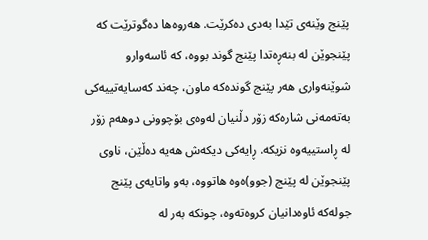پێنج وێنەی تێدا بەدی دەکرێت. ھەروەھا دەگوترێت کە پێنجوێن لە بنەڕەتدا پێنج گوند بووە، کە ئاسەوارو شوێنەواری ھەر پێنج گوندەکە ماون، چەند کەسایەتییەکی بەتەمەنی شارەکە زۆر دڵنیان لەوەی بۆچوونی دوھەم زۆر لە ڕاستییەوە نزیکە. ڕایەکی دیکەش ھەیە دەڵێن، ناوی پێنجوێن لە پێنج (جوو)ەوە ھاتووە، بەو واتایەی پێنج جولەکە ئاوەدانیان کروەتەوە، چونکە بەر لە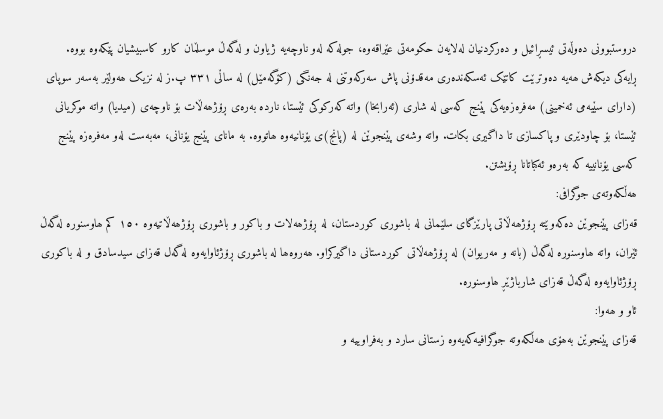دروستبوونی دەوڵەتی ئیسڕائیل و دەرکردنیان لەلایەن حکومەتی عێراقەوە، جولەکە لەو ناوچەیە ژیاون و لەگەڵ موسڵمان کارو کاسبیشیان پێکەوە بووە.
ڕایەکی دیکەش ھەیە دەوترێت کاتێک ئەسکەندەری مەقدۆنی پاش سەرکەوتنی لە جەنگی (کۆگەمێل) لە ساڵی ٣٣١ پ.ز لە نزیک ھەولێر بەسەر سوپای (دارای سێیەمی ئەخمینی) مەفرەزەیەکی پێنج کەسی لە شاری (ئەرابخا) واتە کەرکوکی ئێستا، ناردە بەرەی ڕۆژھەڵات بۆ ناوچەی (میدیا) واتە موکریانی ئێستا، بۆ چاودێری و پاکسازی تا داگیری بکات. واتە وشەی پێنجوێن لە (پانج)ی یۆنانیەوە ھاتووە. بە مانای پێنج یۆنانی، مەبەست لەو مەفرەزە پێنج کەسی یۆنانییە کە بەرەو ئەکباتانا ڕۆیشتن.
ھەڵکەوتەی جوگرافی:
قەزای پێنجوێن دەکەوێتە ڕۆژھەڵاتی پارێزگای سلێمانی لە باشوری کوردستان، لە ڕۆژھەلات و باکور و باشوری ڕۆژھەڵاتیەوە ١٥٠ کم ھاوسنورە لەگەڵ ئێران، واتە ھاوسنورە لەگەڵ (بانە و مەریوان) لە ڕۆژھەڵاتی کوردستانی داگیرکراو. ھەروەھا لە باشوری ڕۆژئاوایەوە لەگەل قەزای سیدسادق و لە باکوری ڕۆژئاوایەوە لەگەڵ قەزای شارباژێڕ ھاوسنورە.
ئاو و ھەوا:
قەزای پێنجوێن بەھۆی ھەڵکەوتە جوگرافیەکەیەوە زستانی سارد و بەفراوییە و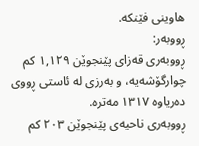ھاوینی فێنکە.
ڕووبەر:
ڕووبەری قەزای پێنجوێن ١,١٢٩ کم چوارگۆشەیە، و بەرزی لە ئاستی ڕووی دەریاوە ١٣١٧ مەترە.
ڕووبەری ناحیەی پێنجوێن ٢٠٣ کم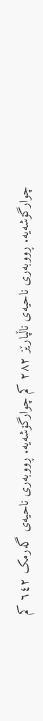چوارگۆشەیە. ڕووبەری ناحیەی ناڵپارێز ٢٨٢ کم چوارگۆشەیە. ڕووبەری ناحیەی گەرمک ٦٤٢ کم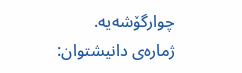چوارگۆشەیە.
ژمارەی دانیشتوان: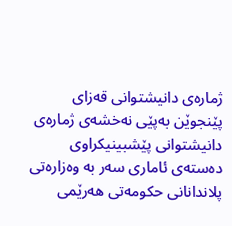ژمارەی دانیشتوانی قەزای پێنجوێن بەپێی نەخشەی ژمارەی دانیشتوانی پێشبینیکراوی دەستەی ئاماری سەر بە وەزارەتی پلاندانانی حکومەتی ھەرێمی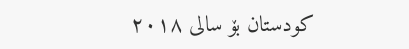کودستان بۆ سالی ٢٠١٨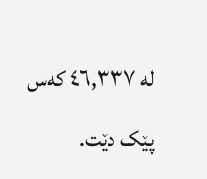لە ٤٦,٣٣٧ کەس پێک دێت.